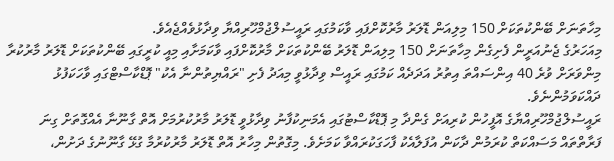މިހާތަނަށް ބޭންކުތަކަށް 150 މިލިއަން ޑޮލަރު މާރުކޮށްފައި ވާކަމުގައި ރައީސުލްޖުމްހޫރިއްޔާ ވިދާޅުވެއްޖެއެވެ.
މިއަހަރުގެ ޖެނުއަރީން ފެށިގެން މިހާތަނަށް 150 މިލިއަން ޑޮލަރު ބޭންކުތަކަށް މާރުކޮށްފައި ވާކަމަށާއި މިއީ ކުރީގައި ބޭންކުތަކަށް ޑޮލަރު މާރުކުރާ މިންވަރަށް ވުރެ 40 އިންސައްތަ އިތުރު އަދަދެއް ކަމުގައި ރައީސް ވިދާޅުވީ މިއަދު ފެށި "ރައްޔިތުންނާ އެކު" ޕޮޑްކާސްޓްގައި ވާހަކަފުޅު ދައްކަވަމުންނެވެ.
ރައީސުލްޖުމްހޫރިއްޔާގެ އޮފީހުން ކުރިއަށް ގެންދާ މި ޕޮޑްކާސްޓުގައި އެމަނިކުފާނު ވިދާޅުވީ ޑޮލަރު މާރުކުރުމަށް އޮތް ގާނޫނާ އެއްގޮތަށް ގިނަ ފަރާތްތައް މަސައްކަތް ކުރަމުން ދާކަން އުފަލާއެކު ފާހަގަކުރައްވާ ކަމަށެވެ. މިގޮތުން މިހާރު އޮތް ޑޮލަރު މާރުކުރުމާ ގުޅޭ ގާނޫނުގެ ދަށުން،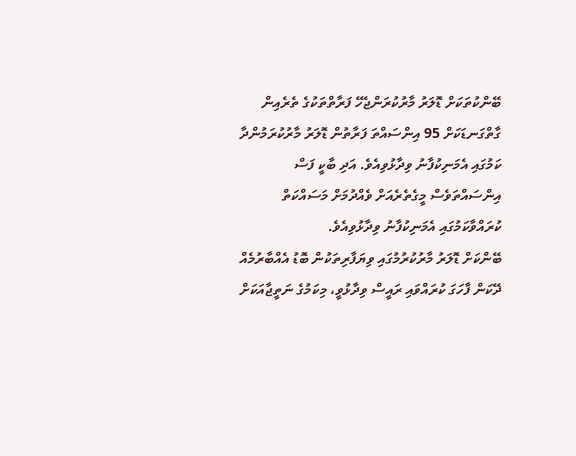ބޭންކުތަކަށް ޑޮލަރު މާރުކުރަންޖެހޭ ފަރާތްތަކުގެ ތެރެއިން ގާތްގަނޑަކަށް 95 އިންސައްތަ ފަރާތުން ޑޮލަރު މާރުކުރަމުންދާ ކަމުގައި އެމަނިކުފާނު ވިދާޅުވިއެވެ. އަދި ބާކީ ފަސް އިންސައްތަވެސް މީގެތެރެއަށް ވެއްދުމަށް މަސައްކަތް ކުރައްވާކަމުގައި އެމަނިކުފާނު ވިދާޅުވިއެވެ.
ބޭންކަށް ޑޮލަރު މާރުކުރުމުގައި ވިޔަފާރިތަކުން ބޮޑު އެއްބާރުމެއް ދޭކަން ފާހަގަ ކުރައްވައި ރައީސް ވިދާޅުވީ، މިކަމުގެ ނަތީޖާއަކަށް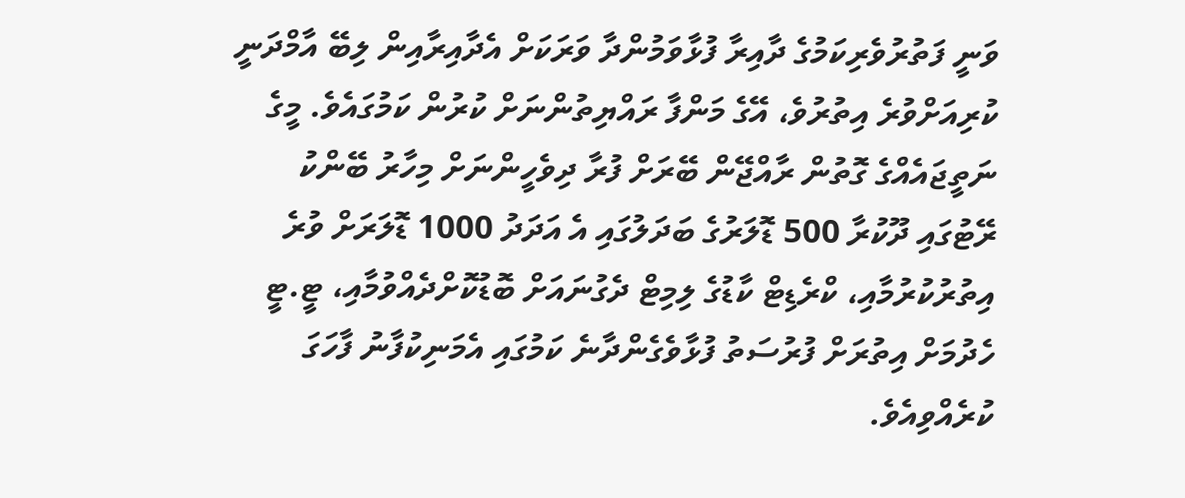ވަނީ ފަތުރުވެރިކަމުގެ ދާއިރާ ފުޅާވަމުންދާ ވަރަކަށް އެދާއިރާއިން ލިބޭ އާމްދަނީ ކުރިއަށްވުރެ އިތުރުވެ، އޭގެ މަންފާ ރައްޔިތުންނަށް ކުރުން ކަމުގައެވެ. މީގެ ނަތީޖައެއްގެ ގޮތުން ރާއްޖޭން ބޭރަށް ފުރާ ދިވެހީންނަށް މިހާރު ބޭންކު ރޭޓުގައި ދޫކުރާ 500 ޑޮލަރުގެ ބަދަލުގައި އެ އަދަދު 1000 ޑޮލަރަށް ވުރެ އިތުރުކުރުމާއި، ކްރެޑިޓް ކާޑުގެ ލިމިޓް ދެގުނައަށް ބޮޑުކޮށްދެއްވުމާއި، ޓީ.ޓީ ހެދުމަށް އިތުރަށް ފުރުސަތު ފުޅާވެގެންދާނެ ކަމުގައި އެމަނިކުފާނު ފާހަގަ ކުރެއްވިއެވެ.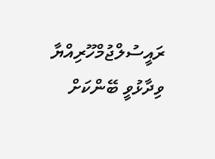ރައީސުލްޖުމްހޫރިއްޔާ ވިދާޅުވީ ބޭންކަށް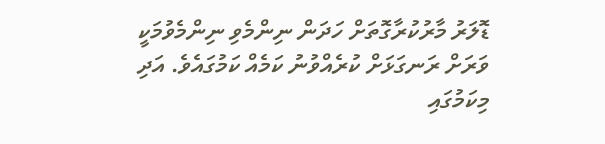ޑޮލަރު މާރުކުރާގޮތަށް ހަދަން ނިންމެވި ނިންމެވުމަކީ ވަރަށް ރަނގަޅަށް ކުރެއްވުނު ކަމެއް ކަމުގައެވެ. އަދި މިކަމުގައި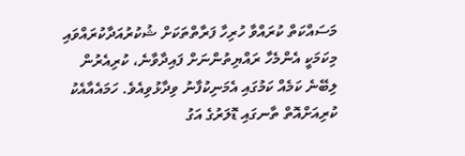މަސައްކަތް ކުރައްވާ ހުރިހާ ފަރާތްތަކަށް ޝުކުރުއަދާކުރައްވައި މިކަމަކީ އެންމެހާ ރައްޔިތުންނަށް ފައިދާވާނެ، ކުރިއެރުން ލިބޭނެ ކަމެއް ކަމުގައި އެމަނިކުފާނު ވިދާޅުވިއެވެ. ހަމައެއާއެކު ކުރިއަށްއޮތް ތާނގައި ޑޮލަރުގެ އަގު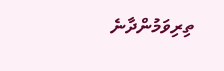ތިރިވަމުންދާނެ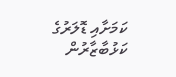ކަމަށާއި ޑޮލަރުގެ ކަޅުބާޒާރުން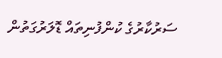ސަރުކާރުގެ ކުންފުނިތައް ޑޮލަރުގަތުން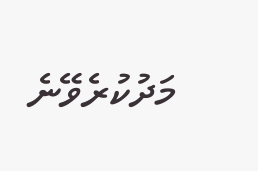މަދުކުރެވޭނެ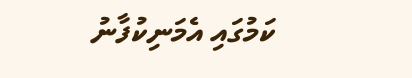ކަމުގައި އެމަނިކުފާނު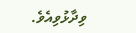ވިދާޅުވިއެވެ.